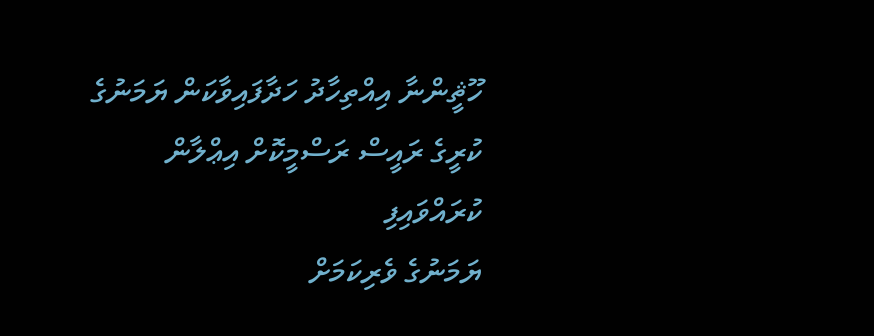ހޫޘީންނާ އިއްތިހާދު ހަދާފައިވާކަން ޔަމަނުގެ ކުރީގެ ރައީސް ރަސްމީކޮށް އިޢްލާން ކުރައްވައިފި
ޔަމަނުގެ ވެރިކަމަށް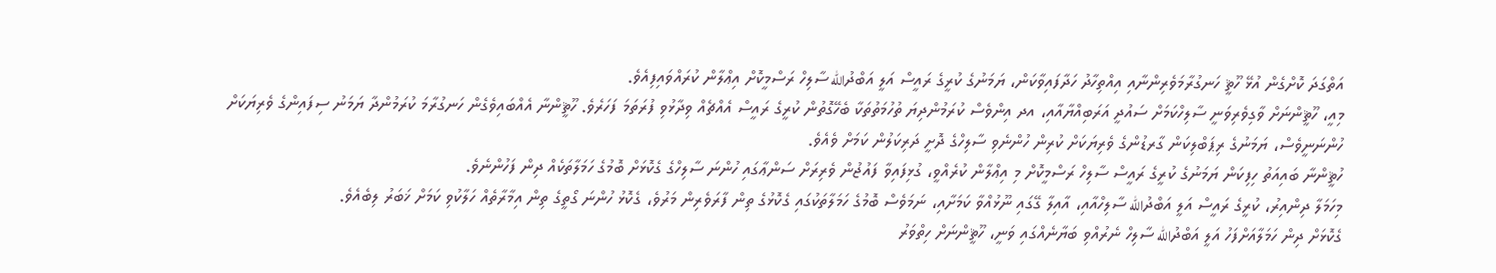އަތްގަދަ ކޮށްގެން އުޅޭ ހޫޘީ ހަނގުރާމަވެރިންނާއި އިއްތިހާދު ހަދާފައިވާކަން، ޔަމަނުގެ ކުރީގެ ރައީސް އަލީ އަބްދުالله ސާލިހް ރަސްމީކޮށް އިޢްލާން ކުރައްވައިފިއެވެ.
މިއީ، ހޫޘީންނަށް ވާގިވެރިވަނީ ސާލިހްކަމަށް ސައުދީ އަރަބިއްޔާއާއި، އދ އިންވެސް ކުރަމުންދިޔަ ތުހުމަތުތަކާ ބެހޭގޮތުން ކުރީގެ ރައީސް އެއްޗެއް ވިދާޅުވި ފުރަތަމަ ފަހަރެވެ. ހޫޘީންނާ އެއްބައިވެގެން ހަނގުރާމަ ކުރަމުންދާ ޔަމަނު ސިފައިންގެ ވެރިޔަކަށް ހުންނަނީވެސް، ޔަމަނުގެ ރިޕަބްލިކަން ގާރޑުންގެ ވެރިޔަކަށް ކުރިން ހުންނެވި ސާލިހްގެ ދޮށީ ދަރިކަލުން ކަމަށް ވެއެވެ.
ހުޘީންނާ ބައިއަތު ހިފިކަން ޔަމަނުގެ ކުރީގެ ރައީސް ސާލިހް ރަސްމީކޮށް މި އިޢްލާން ކުރެއްވީ، ގުޅިފައިވާ ފައުޖުން ވެރިރަށް ސަންޢާގައި ހުންނަ ސާލިހްގެ ގެކޮޅަށް ބޮމުގެ ހަމަލާތަކެއް ދިން ފަހުންނެވެ.
މިހަމަލާ ދިންއިރު، ކުރީގެ ރައީސް އަލީ އަބްދުالله ސާލިހްއާއި، އާއިލާ ގޭގައި ނޫޅުއްވާ ކަމަށާއި، ނަމަވެސް ބޮމުގެ ހަމަލާތަކުގައި ގެކޮޅުގެ ތިން ފާރަވެރިން މަރުވެ، ގެކޮޅު ހުންނަ ގޯތީގެ ތިން އިމާރާތެއް ހަލާކުވި ކަމަށް ޚަބަރު ލިބެއެވެ.
ގެކޮޅަށް ދިން ހަމަލާއަށްފަހު އަލީ އަބްދުالله ސާލިހް ނެރުއްވި ބަޔާނެއްގައި ވަނީ، ހޫޘީންނަށް ހިތްވަރު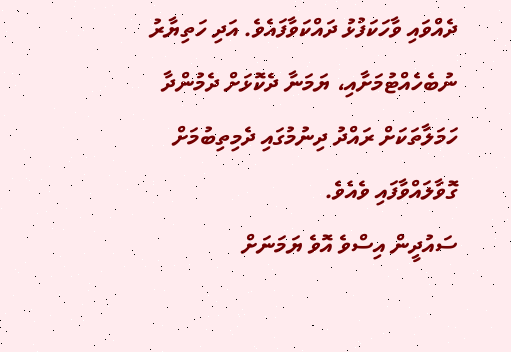ދެއްވައި ވާހަކަފުޅު ދައްކަވާފައެވެ. އަދި ހަތިޔާރު ނުބެހެއްޓުމަށާއި، ޔަމަނާ ދެކޮޅަށް ދެމުންދާ ހަމަލާތަކަށް ރައްދު ދިނުމުގައި ދެމިތިބުމަށް ގޮވާލައްވާފައި ވެއެވެ.
ސައުދީން އިސްވެ އޮވެ ޔަމަނަށް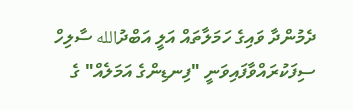ދެމުންދާ ވައިގެ ހަމަލާތައް އަލީ އަބްދުالله ސާލިހް ސިފަކުރައްވާފައިވަނީ "ފިނޑިންގެ އަމަލެއް" ގެ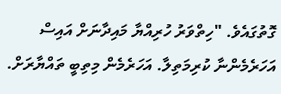ގޮތުގައެވެ. "ހިތްވަރު ހުރިއްޔާ މައިދާނަށް އައިސް އަހަރެމެންނާ ކުރިމަތިލާ. އަހަރެމެން މިތިބީ ތައްޔާރަށް.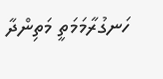ހަނގުރާމަމަތީ މަތިންދާ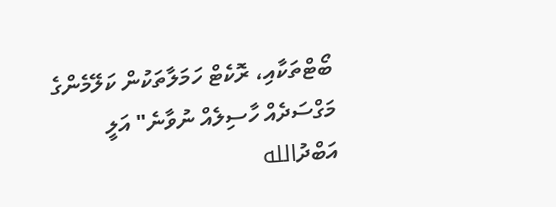ބޯޓްތަކާއި، ރޮކެޓް ހަމަލާތަކުން ކަލޭމެންގެ މަގްސަދެއް ހާސިލެއް ނުވާނެ" އަލީ އަބްދުالله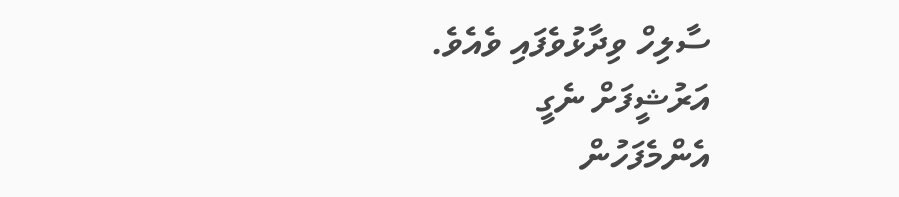ސާލިހް ވިދާޅުވެފައި ވެއެވެ.
އަރުޝީފަށް ނެގީ
އެންމެފަހުން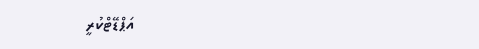އަޕްޑޭޓްކުރީ